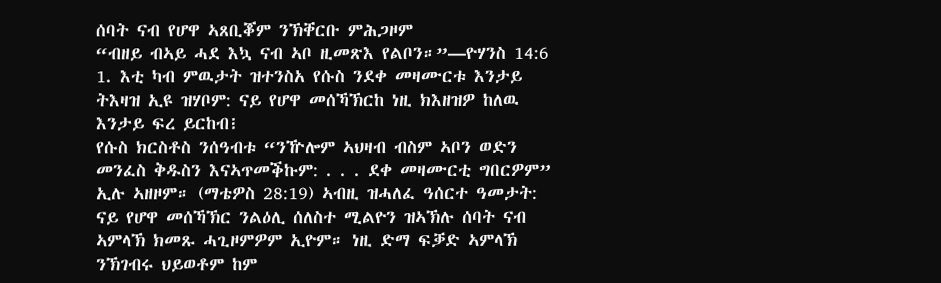ሰባት ናብ የሆዋ ኣጸቢቖም ንኽቐርቡ ምሕጋዞም
“ብዘይ ብኣይ ሓደ እኳ ናብ ኣቦ ዚመጽእ የልቦን።”—ዮሃንስ 14:6
1. እቲ ካብ ምዉታት ዝተንስአ የሱስ ንደቀ መዛሙርቱ እንታይ ትእዛዝ ኢዩ ዝሃቦም: ናይ የሆዋ መሰኻኽርከ ነዚ ክእዘዝዎ ከለዉ እንታይ ፍረ ይርከብ፧
የሱስ ክርስቶስ ንሰዓብቱ “ንዅሎም ኣህዛብ ብስም ኣቦን ወድን መንፈስ ቅዱስን እናኣጥመቕኩም: . . . ደቀ መዛሙርቲ ግበርዎም” ኢሉ ኣዘዞም። (ማቴዎስ 28:19) ኣብዚ ዝሓለፈ ዓሰርተ ዓመታት: ናይ የሆዋ መሰኻኽር ንልዕሊ ሰለስተ ሚልዮን ዝኣኽሉ ሰባት ናብ ኣምላኽ ክመጹ ሓጊዞምዎም ኢዮም። ነዚ ድማ ፍቓድ ኣምላኽ ንኽገብሩ ህይወቶም ከም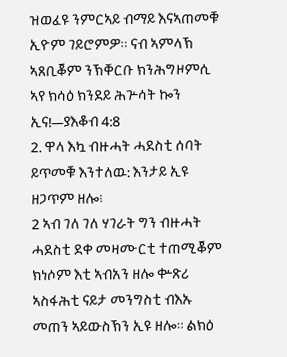ዝወፈዩ ንምርኣይ ብማይ እናኣጠመቑ ኢዮም ገይሮምዎ። ናብ ኣምላኽ ኣጸቢቖም ንኽቐርቡ ክንሕግዞምሲ ኣየ ክሳዕ ክንደይ ሕጕሳት ኰን ኢና!—ያእቆብ 4:8
2. ዋላ እኳ ብዙሓት ሓደስቲ ሰባት ይጥመቑ እንተለዉ: እንታይ ኢዩ ዘጋጥም ዘሎ፧
2 ኣብ ገለ ገለ ሃገራት ግን ብዙሓት ሓደስቲ ደቀ መዛሙርቲ ተጠሚቖም ክነሶም እቲ ኣብአን ዘሎ ቍጽሪ ኣስፋሕቲ ናይታ መንግስቲ ብእኡ መጠን ኣይውስኽን ኢዩ ዘሎ። ልክዕ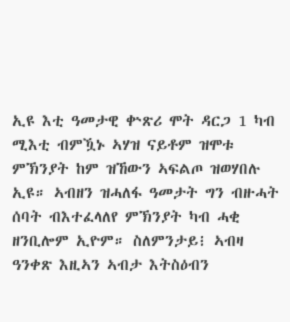ኢዩ እቲ ዓመታዊ ቍጽሪ ሞት ዳርጋ 1 ካብ ሚእቲ ብምዃኑ ኣሃዝ ናይቶም ዝሞቱ ምኽንያት ከም ዝኸውን ኣፍልጦ ዝወሃበሉ ኢዩ። ኣብዘን ዝሓለፋ ዓመታት ግን ብዙሓት ሰባት ብእተፈላለየ ምኽንያት ካብ ሓቂ ዘንቢሎም ኢዮም። ስለምንታይ፧ ኣብዛ ዓንቀጽ እዚኣን ኣብታ እትስዕብን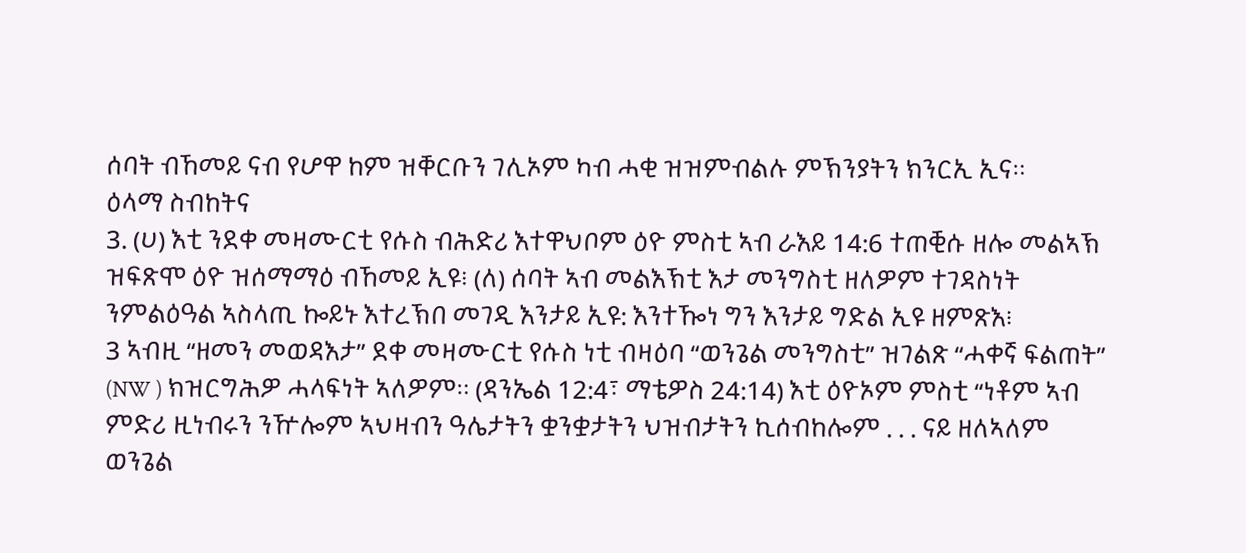ሰባት ብኸመይ ናብ የሆዋ ከም ዝቐርቡን ገሊኦም ካብ ሓቂ ዝዝምብልሉ ምኽንያትን ክንርኢ ኢና።
ዕላማ ስብከትና
3. (ሀ) እቲ ንደቀ መዛሙርቲ የሱስ ብሕድሪ እተዋህቦም ዕዮ ምስቲ ኣብ ራእይ 14:6 ተጠቒሱ ዘሎ መልኣኽ ዝፍጽሞ ዕዮ ዝሰማማዕ ብኸመይ ኢዩ፧ (ለ) ሰባት ኣብ መልእኽቲ እታ መንግስቲ ዘለዎም ተገዳስነት ንምልዕዓል ኣስላጢ ኰይኑ እተረኽበ መገዲ እንታይ ኢዩ: እንተዀነ ግን እንታይ ግድል ኢዩ ዘምጽእ፧
3 ኣብዚ “ዘመን መወዳእታ” ደቀ መዛሙርቲ የሱስ ነቲ ብዛዕባ “ወንጌል መንግስቲ” ዝገልጽ “ሓቀኛ ፍልጠት” (NW ) ክዝርግሕዎ ሓላፍነት ኣለዎም። (ዳንኤል 12:4፣ ማቴዎስ 24:14) እቲ ዕዮኦም ምስቲ “ነቶም ኣብ ምድሪ ዚነብሩን ንዅሎም ኣህዛብን ዓሌታትን ቋንቋታትን ህዝብታትን ኪሰብከሎም . . . ናይ ዘለኣለም ወንጌል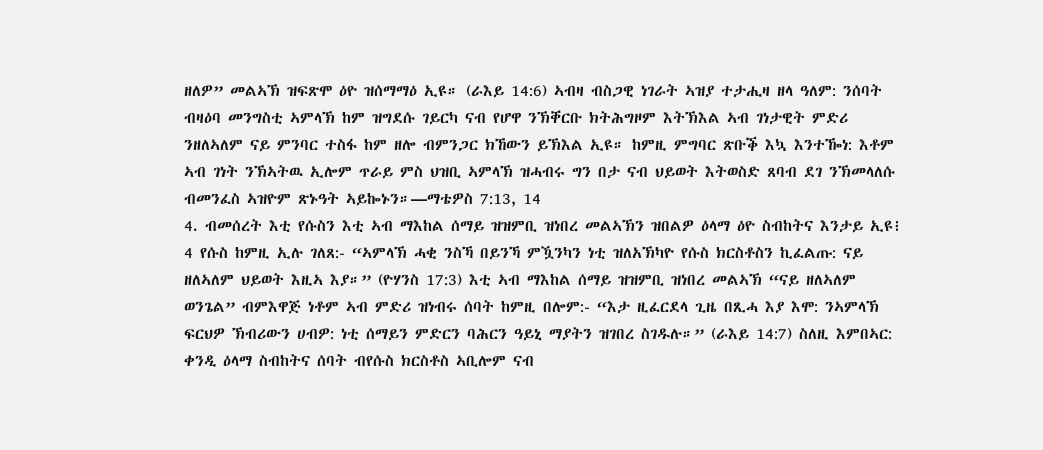ዘለዎ” መልኣኽ ዝፍጽሞ ዕዮ ዝሰማማዕ ኢዩ። (ራእይ 14:6) ኣብዛ ብስጋዊ ነገራት ኣዝያ ተታሒዛ ዘላ ዓለም: ንሰባት ብዛዕባ መንግስቲ ኣምላኽ ከም ዝግደሱ ገይርካ ናብ የሆዋ ንኽቐርቡ ክትሕግዞም እትኽእል ኣብ ገነታዊት ምድሪ ንዘለኣለም ናይ ምንባር ተስፋ ከም ዘሎ ብምንጋር ክኸውን ይኽእል ኢዩ። ከምዚ ምግባር ጽቡቕ እኳ እንተዀነ: እቶም ኣብ ገነት ንኽኣትዉ ኢሎም ጥራይ ምስ ህዝቢ ኣምላኽ ዝሓብሩ ግን በታ ናብ ህይወት እትወስድ ጸባብ ደገ ንኽመላለሱ ብመንፈስ ኣዝዮም ጽኑዓት ኣይኰኑን።—ማቴዎስ 7:13, 14
4. ብመሰረት እቲ የሱስን እቲ ኣብ ማእከል ሰማይ ዝዝምቢ ዝነበረ መልኣኽን ዝበልዎ ዕላማ ዕዮ ስብከትና እንታይ ኢዩ፧
4 የሱስ ከምዚ ኢሉ ገለጸ:- “ኣምላኽ ሓቂ ንስኻ በይንኻ ምዃንካን ነቲ ዝለአኽካዮ የሱስ ክርስቶስን ኪፈልጡ: ናይ ዘለኣለም ህይወት እዚኣ እያ።” (ዮሃንስ 17:3) እቲ ኣብ ማእከል ሰማይ ዝዝምቢ ዝነበረ መልኣኽ “ናይ ዘለኣለም ወንጌል” ብምእዋጅ ነቶም ኣብ ምድሪ ዝነብሩ ሰባት ከምዚ በሎም:- “እታ ዚፈርደላ ጊዜ በጺሓ እያ እሞ: ንኣምላኽ ፍርህዎ ኽብሪውን ሀብዎ: ነቲ ሰማይን ምድርን ባሕርን ዓይኒ ማያትን ዝገበረ ስገዱሉ።” (ራእይ 14:7) ስለዚ እምበኣር: ቀንዲ ዕላማ ስብከትና ሰባት ብየሱስ ክርስቶስ ኣቢሎም ናብ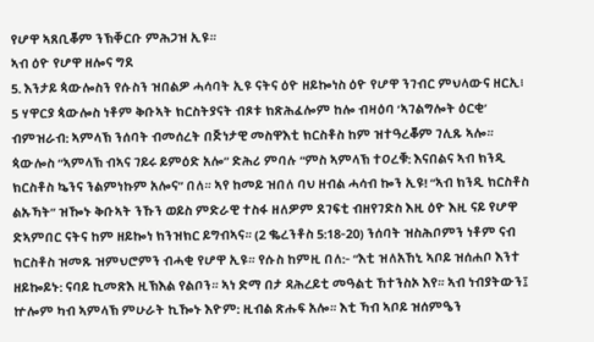የሆዋ ኣጸቢቖም ንኽቐርቡ ምሕጋዝ ኢዩ።
ኣብ ዕዮ የሆዋ ዘሎና ግደ
5. እንታይ ጳውሎስን የሱስን ዝበልዎ ሓሳባት ኢዩ ናትና ዕዮ ዘይኰነስ ዕዮ የሆዋ ንገብር ምህላውና ዘርኢ፧
5 ሃዋርያ ጳውሎስ ነቶም ቅቡኣት ክርስትያናት ብጾቱ ክጽሕፈሎም ከሎ ብዛዕባ ‘ኣገልግሎት ዕርቂ’ ብምዝራብ: ኣምላኽ ንሰባት ብመሰረት በጅነታዊ መስዋእቲ ክርስቶስ ከም ዝተዓረቖም ገሊጹ ኣሎ። ጳውሎስ “ኣምላኽ ብኣና ገይሩ ይምዕድ አሎ” ድሕሪ ምባሉ “ምስ ኣምላኽ ተዐረቑ: እናበልና ኣብ ክንዲ ክርስቶስ ኴንና ንልምነኩም አሎና” በለ። ኣየ ከመይ ዝበለ ባህ ዘብል ሓሳብ ኰን ኢዩ! “ኣብ ክንዲ ክርስቶስ ልኡኻት” ዝዀኑ ቅቡኣት ንኹን ወይስ ምድራዊ ተስፋ ዘለዎም ደገፍቲ ብዘየገድስ እዚ ዕዮ እዚ ናይ የሆዋ ድኣምበር ናትና ከም ዘይኰነ ክንዝክር ይግብኣና። (2 ቈረንቶስ 5:18-20) ንሰባት ዝስሕቦምን ነቶም ናብ ክርስቶስ ዝመጹ ዝምህሮምን ብሓቂ የሆዋ ኢዩ። የሱስ ከምዚ በለ:- “እቲ ዝለአኸኒ ኣቦይ ዝሰሐቦ እንተ ዘይኰይኑ: ናባይ ኪመጽእ ዚኽእል የልቦን። ኣነ ድማ በታ ዳሕረይቲ መዓልቲ ኸተንስኦ እየ። ኣብ ነብያትውን፤ ኵሎም ካብ ኣምላኽ ምሁራት ኪዀኑ እዮም: ዚብል ጽሑፍ አሎ። እቲ ኻብ ኣቦይ ዝሰምዔን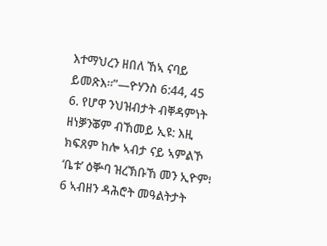እተማህረን ዘበለ ኸኣ ናባይ ይመጽእ።”—ዮሃንስ 6:44, 45
6. የሆዋ ንህዝብታት ብቐዳምነት ዘነቓንቖም ብኸመይ ኢዩ: እዚ ክፍጸም ከሎ ኣብታ ናይ ኣምልኾ ‘ቤቱ’ ዕቝባ ዝረኽቡኸ መን ኢዮም፧
6 ኣብዘን ዳሕሮት መዓልትታት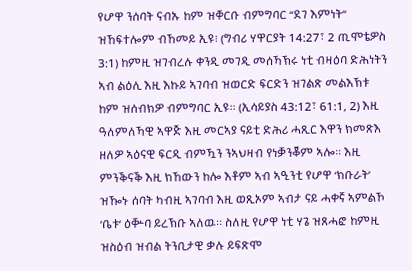የሆዋ ንሰባት ናብኡ ከም ዝቐርቡ ብምግባር “ደገ እምነት” ዝኸፍተሎም ብኸመይ ኢዩ፧ (ግብሪ ሃዋርያት 14:27፣ 2 ጢሞቴዎስ 3:1) ከምዚ ዝገብረሉ ቀንዲ መገዲ መሰኻኽሩ ነቲ ብዛዕባ ድሕነትን ኣብ ልዕሊ እዚ እኩይ ኣገባብ ዝወርድ ፍርድን ዝገልጽ መልእኽቱ ከም ዝሰብክዎ ብምግባር ኢዩ። (ኢሳይያስ 43:12፣ 61:1, 2) እዚ ዓለምለኻዊ ኣዋጅ እዚ መርኣያ ናይቲ ድሕሪ ሓጺር እዋን ክመጽእ ዘለዎ ኣዕናዊ ፍርዲ ብምዃን ንኣህዛብ የነቓንቖም ኣሎ። እዚ ምንቕናቕ እዚ ክኸውን ከሎ እቶም ኣብ ኣዒንቲ የሆዋ ‘ክቡራት’ ዝዀኑ ሰባት ካብዚ ኣገባብ እዚ ወጺኦም ኣብታ ናይ ሓቀኛ ኣምልኾ ‘ቤቱ’ ዕቝባ ይረኽቡ ኣለዉ። ስለዚ የሆዋ ነቲ ሃጌ ዝጸሓፎ ከምዚ ዝስዕብ ዝብል ትንቢታዊ ቃሉ ይፍጽሞ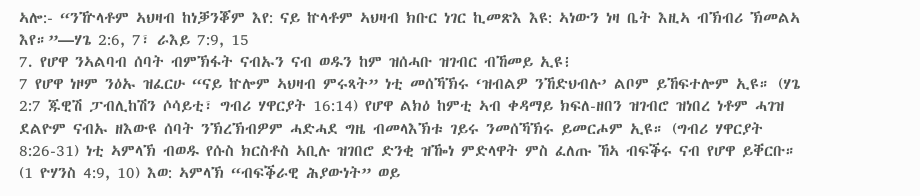ኣሎ:- “ንዅላቶም ኣህዛብ ከነቓንቖም እየ: ናይ ኵላቶም ኣህዛብ ክቡር ነገር ኪመጽእ እዩ: ኣነውን ነዛ ቤት እዚኣ ብኽብሪ ኽመልኣ እየ።”—ሃጌ 2:6, 7፣ ራእይ 7:9, 15
7. የሆዋ ንኣልባብ ሰባት ብምኽፋት ናብኡን ናብ ወዱን ከም ዝሰሓቡ ዝገብር ብኸመይ ኢዩ፧
7 የሆዋ ነዞም ንዕኡ ዝፈርሁ “ናይ ኵሎም ኣህዛብ ምሩጻት” ነቲ መሰኻኽሩ ‘ዝብልዎ ንኸድህብሉ’ ልቦም ይኸፍተሎም ኢዩ። (ሃጌ 2:7 ጁዊሽ ፓብሊከሽን ሶሳይቲ፣ ግብሪ ሃዋርያት 16:14) የሆዋ ልክዕ ከምቲ ኣብ ቀዳማይ ክፍለ-ዘበን ዝገብሮ ዝነበረ ነቶም ሓገዝ ደልዮም ናብኡ ዘእውዩ ሰባት ንኽረኽብዎም ሓድሓደ ግዜ ብመላእኽቱ ገይሩ ንመሰኻኽሩ ይመርሖም ኢዩ። (ግብሪ ሃዋርያት 8:26-31) ነቲ ኣምላኽ ብወዱ የሱስ ክርስቶስ ኣቢሉ ዝገበሮ ድንቂ ዝዀነ ምድላዋት ምስ ፈለጡ ኸኣ ብፍቕሩ ናብ የሆዋ ይቐርቡ። (1 ዮሃንስ 4:9, 10) እወ: ኣምላኽ “ብፍቕራዊ ሕያውነት” ወይ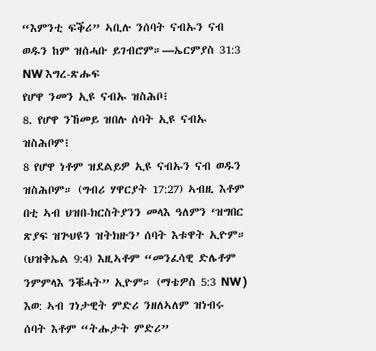“እምንቲ ፍቕሪ” ኣቢሉ ንሰባት ናብኡን ናብ ወዱን ከም ዝሰሓቡ ይገብሮም።—ኤርምያስ 31:3 NW እግረ-ጽሑፍ
የሆዋ ንመን ኢዩ ናብኡ ዝስሕቦ፧
8. የሆዋ ንኸመይ ዝበሉ ሰባት ኢዩ ናብኡ ዝስሕቦም፧
8 የሆዋ ነቶም ዝደልይዎ ኢዩ ናብኡን ናብ ወዱን ዝስሕቦም። (ግብሪ ሃዋርያት 17:27) ኣብዚ እቶም በቲ ኣብ ህዝበ-ክርስትያንን መላእ ዓለምን ‘ዝግበር ጽያፍ ዝጕህዩን ዝትክዙን’ ሰባት እቱዋት ኢዮም። (ህዝቅኤል 9:4) እዚኣቶም “መንፈሳዊ ድሌቶም ንምምላእ ንቑሓት” ኢዮም። (ማቴዎስ 5:3 NW ) እወ: ኣብ ገነታዊት ምድሪ ንዘለኣለም ዝነብሩ ሰባት እቶም “ትሑታት ምድሪ”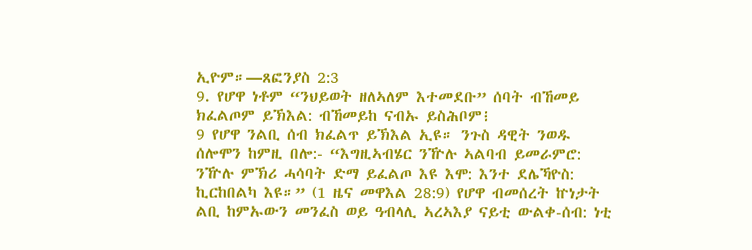ኢዮም።—ጸፎንያስ 2:3
9. የሆዋ ነቶም “ንህይወት ዘለኣለም እተመደቡ” ሰባት ብኸመይ ክፈልጦም ይኽእል: ብኸመይከ ናብኡ ይስሕቦም፧
9 የሆዋ ንልቢ ሰብ ክፈልጥ ይኽእል ኢዩ። ንጉስ ዳዊት ንወዱ ሰሎሞን ከምዚ በሎ:- “እግዚኣብሄር ንዅሉ ኣልባብ ይመራምሮ: ንዅሉ ምኽሪ ሓሳባት ድማ ይፈልጦ እዩ እሞ: እንተ ደሌኻዮስ: ኪርከበልካ እዩ።” (1 ዜና መዋእል 28:9) የሆዋ ብመሰረት ኵነታት ልቢ ከምኡውን መንፈስ ወይ ዓብላሊ ኣረኣእያ ናይቲ ውልቀ-ሰብ: ነቲ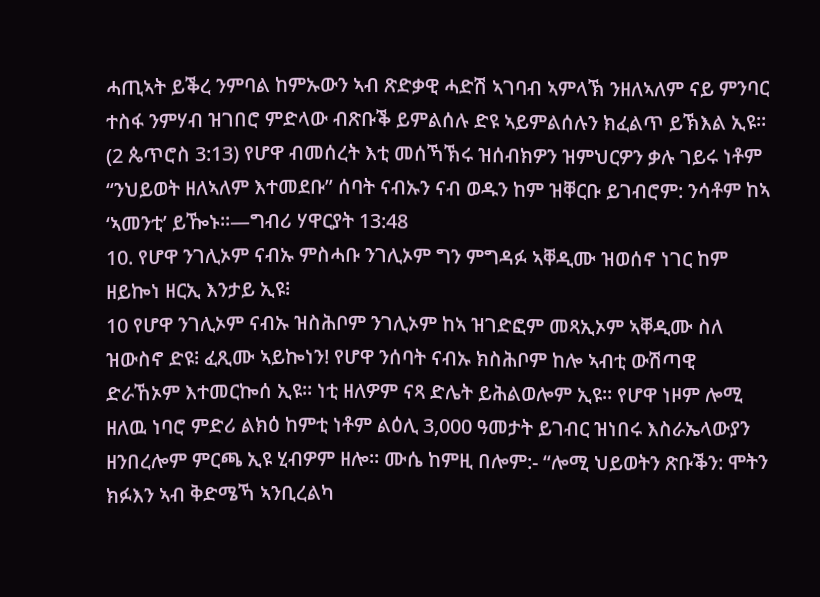ሓጢኣት ይቕረ ንምባል ከምኡውን ኣብ ጽድቃዊ ሓድሽ ኣገባብ ኣምላኽ ንዘለኣለም ናይ ምንባር ተስፋ ንምሃብ ዝገበሮ ምድላው ብጽቡቕ ይምልሰሉ ድዩ ኣይምልሰሉን ክፈልጥ ይኽእል ኢዩ። (2 ጴጥሮስ 3:13) የሆዋ ብመሰረት እቲ መሰኻኽሩ ዝሰብክዎን ዝምህርዎን ቃሉ ገይሩ ነቶም “ንህይወት ዘለኣለም እተመደቡ” ሰባት ናብኡን ናብ ወዱን ከም ዝቐርቡ ይገብሮም: ንሳቶም ከኣ ‘ኣመንቲ’ ይዀኑ።—ግብሪ ሃዋርያት 13:48
10. የሆዋ ንገሊኦም ናብኡ ምስሓቡ ንገሊኦም ግን ምግዳፉ ኣቐዲሙ ዝወሰኖ ነገር ከም ዘይኰነ ዘርኢ እንታይ ኢዩ፧
10 የሆዋ ንገሊኦም ናብኡ ዝስሕቦም ንገሊኦም ከኣ ዝገድፎም መጻኢኦም ኣቐዲሙ ስለ ዝውስኖ ድዩ፧ ፈጺሙ ኣይኰነን! የሆዋ ንሰባት ናብኡ ክስሕቦም ከሎ ኣብቲ ውሽጣዊ ድራኸኦም እተመርኰሰ ኢዩ። ነቲ ዘለዎም ናጻ ድሌት ይሕልወሎም ኢዩ። የሆዋ ነዞም ሎሚ ዘለዉ ነባሮ ምድሪ ልክዕ ከምቲ ነቶም ልዕሊ 3,000 ዓመታት ይገብር ዝነበሩ እስራኤላውያን ዘንበረሎም ምርጫ ኢዩ ሂብዎም ዘሎ። ሙሴ ከምዚ በሎም:- “ሎሚ ህይወትን ጽቡቕን: ሞትን ክፉእን ኣብ ቅድሜኻ ኣንቢረልካ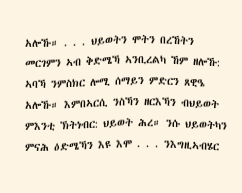አሎኹ። . . . ህይወትን ሞትን በረኸትን መርገምን ኣብ ቅድሜኻ ኣንቢረልካ ኸም ዘሎኹ: ኣባኻ ንምስክር ሎሚ ሰማይን ምድርን ጸዊዔ አሎኹ። እምበኣርሲ ንስኻን ዘርእኻን ብህይወት ምእንቲ ኽትነብር: ህይወት ሕረ። ንሱ ህይወትካን ምናሕ ዕድሜኻን እዩ እሞ . . . ንእግዚኣብሄር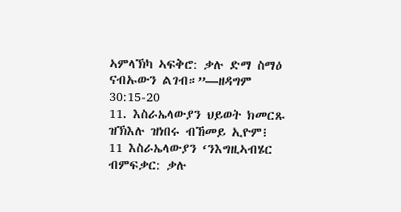ኣምላኽካ ኣፍቅሮ: ቃሉ ድማ ስማዕ ናብኡውን ልገብ።”—ዘዳግም 30:15-20
11. እስራኤላውያን ህይወት ክመርጹ ዝኽእሉ ዝነበሩ ብኸመይ ኢዮም፧
11 እስራኤላውያን ‘ንእግዚኣብሄር ብምፍቃር: ቃሉ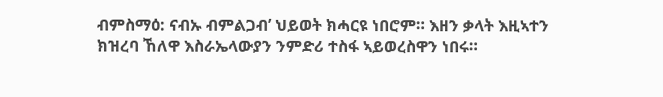ብምስማዕ: ናብኡ ብምልጋብ’ ህይወት ክሓርዩ ነበሮም። እዘን ቃላት እዚኣተን ክዝረባ ኸለዋ እስራኤላውያን ንምድሪ ተስፋ ኣይወረስዋን ነበሩ።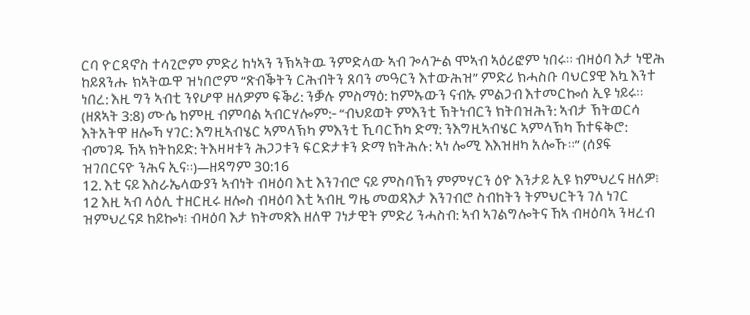ርባ ዮርዳኖስ ተሳጊሮም ምድሪ ከነኣን ንኽኣትዉ ንምድላው ኣብ ጐላጕል ሞኣብ ኣዕሪፎም ነበሩ። ብዛዕባ እታ ነዊሕ ከይጸንሑ ክኣትዉዋ ዝነበሮም “ጽብቕትን ርሕብትን ጸባን መዓርን እተውሕዝ” ምድሪ ክሓስቡ ባህርያዊ እኳ እንተ ነበረ: እዚ ግን ኣብቲ ንየሆዋ ዘለዎም ፍቕሪ: ንቓሉ ምስማዕ: ከምኡውን ናብኡ ምልጋብ እተመርኰሰ ኢዩ ነይሩ። (ዘጸኣት 3:8) ሙሴ ከምዚ ብምባል ኣብርሃሎም:- “ብህይወት ምእንቲ ኽትነብርን ክትበዝሕን: ኣብታ ኽትወርሳ እትአትዋ ዘሎኻ ሃገር: እግዚኣብሄር ኣምላኽካ ምእንቲ ኺባርኸካ ድማ: ንእግዚኣብሄር ኣምላኽካ ኸተፍቅሮ: ብመገዱ ኸኣ ክትከይድ: ትእዛዛቱን ሕጋጋቱን ፍርድታቱን ድማ ክትሕሉ: ኣነ ሎሚ እእዝዘካ አሎኹ።” (ሰያፍ ዝገበርናዮ ንሕና ኢና።)—ዘዳግም 30:16
12. እቲ ናይ እስራኤላውያን ኣብነት ብዛዕባ እቲ እንገብሮ ናይ ምስባኽን ምምሃርን ዕዮ እንታይ ኢዩ ክምህረና ዘለዎ፧
12 እዚ ኣብ ላዕሊ ተዘርዚሩ ዘሎስ ብዛዕባ እቲ ኣብዚ ግዜ መወዳእታ እንገብሮ ስብከትን ትምህርትን ገለ ነገር ዝምህረናዶ ከይኰነ፧ ብዛዕባ እታ ክትመጽእ ዘለዋ ገነታዊት ምድሪ ንሓስብ: ኣብ ኣገልግሎትና ኸኣ ብዛዕባኣ ንዛረብ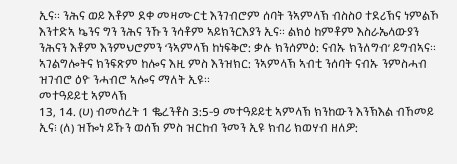ኢና። ንሕና ወይ እቶም ደቀ መዛሙርቲ እንገብሮም ሰባት ንኣምላኽ ብስስዐ ተደሪኽና ነምልኾ እንተድኣ ኴንና ግን ንሕና ንኹን ንሳቶም ኣይክንርእያን ኢና። ልክዕ ከምቶም እስራኤላውያን ንሕናን እቶም እንምህሮምን ‘ንኣምላኽ ከነፍቅሮ: ቃሉ ክንሰምዕ: ናብኡ ክንለግብ’ ይግብኣና። ኣገልግሎትና ክንፍጽም ከሎና እዚ ምስ እንዝክር: ንኣምላኽ ኣብቲ ንሰባት ናብኡ ንምስሓብ ዝገብሮ ዕዮ ንሓብሮ ኣሎና ማለት ኢዩ።
መተዓይይቲ ኣምላኽ
13, 14. (ሀ) ብመሰረት 1 ቈረንቶስ 3:5-9 መተዓይይቲ ኣምላኽ ክንከውን እንኽእል ብኸመይ ኢና፧ (ለ) ዝዀነ ይኹን ወሰኽ ምስ ዝርከብ ንመን ኢዩ ክብሪ ክወሃብ ዘለዎ: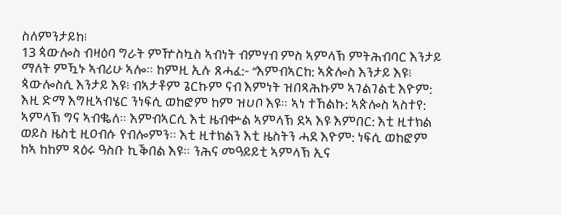ስለምንታይከ፧
13 ጳውሎስ ብዛዕባ ግራት ምዅስኳስ ኣብነት ብምሃብ ምስ ኣምላኽ ምትሕብባር እንታይ ማለት ምዃኑ ኣብሪሁ ኣሎ። ከምዚ ኢሉ ጸሓፈ:- “እምብኣርከ: ኣጵሎስ እንታይ እዩ፧ ጳውሎስሲ እንታይ እዩ፧ ብኣታቶም ጌርኩም ናብ እምነት ዝበጻሕኩም ኣገልገልቲ እዮም: እዚ ድማ እግዚኣብሄር ንነፍሲ ወከፎም ከም ዝሀቦ እዩ። ኣነ ተኸልኩ: ኣጵሎስ ኣስተየ: ኣምላኽ ግና ኣብቈለ። እምብኣርሲ እቲ ዜብቍል ኣምላኽ ደኣ እዩ እምበር: እቲ ዚተክል ወይስ ዜስቲ ዚዐብሱ የብሎምን። እቲ ዚተክልን እቲ ዜስትን ሓደ እዮም: ነፍሲ ወከፎም ከኣ ከከም ጻዕሩ ዓስቡ ኪቕበል እዩ። ንሕና መዓይይቲ ኣምላኽ ኢና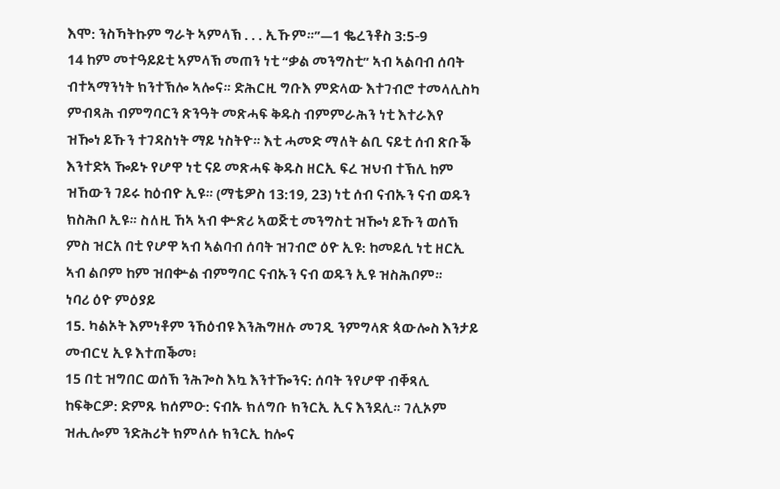እሞ: ንስኻትኩም ግራት ኣምላኽ . . . ኢኹም።”—1 ቈረንቶስ 3:5-9
14 ከም መተዓይይቲ ኣምላኽ መጠን ነቲ “ቃል መንግስቲ” ኣብ ኣልባብ ሰባት ብተኣማንነት ክንተኽሎ ኣሎና። ድሕርዚ ግቡእ ምድላው እተገብሮ ተመላሊስካ ምብጻሕ ብምግባርን ጽንዓት መጽሓፍ ቅዱስ ብምምራሕን ነቲ እተራእየ ዝዀነ ይኹን ተገዳስነት ማይ ነስትዮ። እቲ ሓመድ ማለት ልቢ ናይቲ ሰብ ጽቡቕ እንተድኣ ዀይኑ የሆዋ ነቲ ናይ መጽሓፍ ቅዱስ ዘርኢ ፍረ ዝህብ ተኽሊ ከም ዝኸውን ገይሩ ከዕብዮ ኢዩ። (ማቴዎስ 13:19, 23) ነቲ ሰብ ናብኡን ናብ ወዱን ክስሕቦ ኢዩ። ስለዚ ኸኣ ኣብ ቍጽሪ ኣወጅቲ መንግስቲ ዝዀነ ይኹን ወሰኽ ምስ ዝርአ በቲ የሆዋ ኣብ ኣልባብ ሰባት ዝገብሮ ዕዮ ኢዩ: ከመይሲ ነቲ ዘርኢ ኣብ ልቦም ከም ዝበቍል ብምግባር ናብኡን ናብ ወዱን ኢዩ ዝስሕቦም።
ነባሪ ዕዮ ምዕያይ
15. ካልኦት እምነቶም ንኸዕብዩ እንሕግዘሉ መገዲ ንምግላጽ ጳውሎስ እንታይ መብርሂ ኢዩ እተጠቕመ፧
15 በቲ ዝግበር ወሰኽ ንሕጐስ እኳ እንተዀንና: ሰባት ንየሆዋ ብቐጻሊ ከፍቅርዎ: ድምጹ ክሰምዑ: ናብኡ ክለግቡ ክንርኢ ኢና እንደሊ። ገሊኦም ዝሒሎም ንድሕሪት ክምለሱ ክንርኢ ከሎና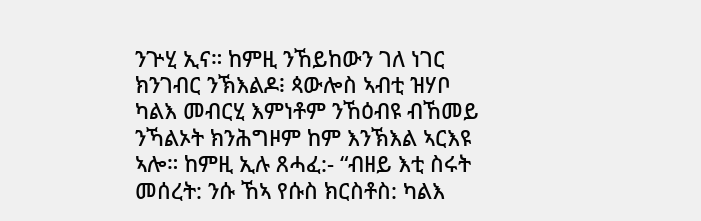ንጕሂ ኢና። ከምዚ ንኸይከውን ገለ ነገር ክንገብር ንኽእልዶ፧ ጳውሎስ ኣብቲ ዝሃቦ ካልእ መብርሂ እምነቶም ንኸዕብዩ ብኸመይ ንኻልኦት ክንሕግዞም ከም እንኽእል ኣርእዩ ኣሎ። ከምዚ ኢሉ ጸሓፈ:- “ብዘይ እቲ ስሩት መሰረት: ንሱ ኸኣ የሱስ ክርስቶስ: ካልእ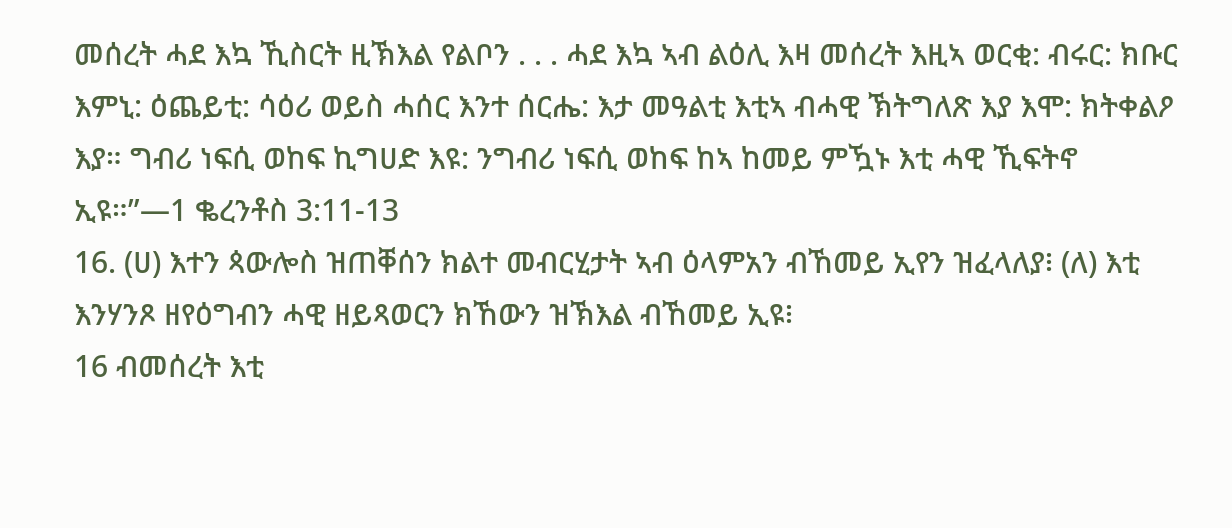መሰረት ሓደ እኳ ኺስርት ዚኽእል የልቦን . . . ሓደ እኳ ኣብ ልዕሊ እዛ መሰረት እዚኣ ወርቂ: ብሩር: ክቡር እምኒ: ዕጨይቲ: ሳዕሪ ወይስ ሓሰር እንተ ሰርሔ: እታ መዓልቲ እቲኣ ብሓዊ ኽትግለጽ እያ እሞ: ክትቀልዖ እያ። ግብሪ ነፍሲ ወከፍ ኪግሀድ እዩ: ንግብሪ ነፍሲ ወከፍ ከኣ ከመይ ምዃኑ እቲ ሓዊ ኺፍትኖ ኢዩ።”—1 ቈረንቶስ 3:11-13
16. (ሀ) እተን ጳውሎስ ዝጠቐሰን ክልተ መብርሂታት ኣብ ዕላምአን ብኸመይ ኢየን ዝፈላለያ፧ (ለ) እቲ እንሃንጾ ዘየዕግብን ሓዊ ዘይጻወርን ክኸውን ዝኽእል ብኸመይ ኢዩ፧
16 ብመሰረት እቲ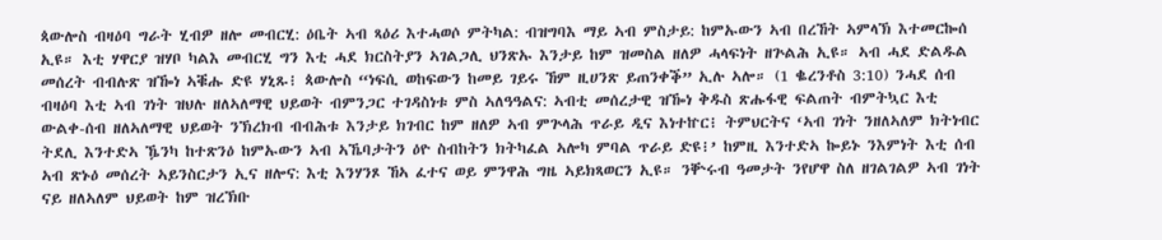ጳውሎስ ብዛዕባ ግራት ሂብዎ ዘሎ መብርሂ: ዕቤት ኣብ ጻዕሪ እተሓወሶ ምትካል: ብዝግባእ ማይ ኣብ ምስታይ: ከምኡውን ኣብ በረኸት ኣምላኽ እተመርኰሰ ኢዩ። እቲ ሃዋርያ ዝሃቦ ካልእ መብርሂ ግን እቲ ሓደ ክርስትያን ኣገልጋሊ ህንጽኡ እንታይ ከም ዝመስል ዘለዎ ሓላፍነት ዘጕልሕ ኢዩ። ኣብ ሓደ ድልዱል መሰረት ብብሉጽ ዝዀነ ኣቑሑ ድዩ ሃኒጹ፧ ጳውሎስ “ነፍሲ ወከፍውን ከመይ ገይሩ ኸም ዚሀንጽ ይጠንቀቕ” ኢሉ ኣሎ። (1 ቈረንቶስ 3:10) ንሓደ ሰብ ብዛዕባ እቲ ኣብ ገነት ዝህሉ ዘለኣለማዊ ህይወት ብምንጋር ተገዳስነቱ ምስ ኣለዓዓልና: ኣብቲ መሰረታዊ ዝዀነ ቅዱስ ጽሑፋዊ ፍልጠት ብምትኳር እቲ ውልቀ-ሰብ ዘለኣለማዊ ህይወት ንኽረክብ ብብሕቱ እንታይ ክገብር ከም ዘለዎ ኣብ ምጕላሕ ጥራይ ዲና እነተኵር፧ ትምህርትና ‘ኣብ ገነት ንዘለኣለም ክትነብር ትደሊ እንተድኣ ዄንካ ከተጽንዕ ከምኡውን ኣብ ኣኼባታትን ዕዮ ስብከትን ክትካፈል ኣሎካ ምባል ጥራይ ድዩ፧’ ከምዚ እንተድኣ ኰይኑ ንእምነት እቲ ሰብ ኣብ ጽኑዕ መሰረት ኣይንስርታን ኢና ዘሎና: እቲ እንሃንጾ ኸኣ ፈተና ወይ ምንዋሕ ግዜ ኣይክጻወርን ኢዩ። ንቝሩብ ዓመታት ንየሆዋ ስለ ዘገልገልዎ ኣብ ገነት ናይ ዘለኣለም ህይወት ከም ዝረኽቡ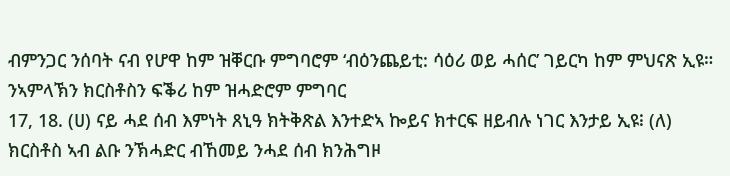ብምንጋር ንሰባት ናብ የሆዋ ከም ዝቐርቡ ምግባሮም ‘ብዕንጨይቲ: ሳዕሪ ወይ ሓሰር’ ገይርካ ከም ምህናጽ ኢዩ።
ንኣምላኽን ክርስቶስን ፍቕሪ ከም ዝሓድሮም ምግባር
17, 18. (ሀ) ናይ ሓደ ሰብ እምነት ጸኒዓ ክትቅጽል እንተድኣ ኰይና ክተርፍ ዘይብሉ ነገር እንታይ ኢዩ፧ (ለ) ክርስቶስ ኣብ ልቡ ንኽሓድር ብኸመይ ንሓደ ሰብ ክንሕግዞ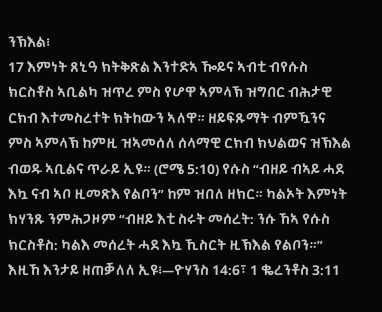ንኽእል፧
17 እምነት ጸኒዓ ክትቅጽል እንተድኣ ዀይና ኣብቲ ብየሱስ ክርስቶስ ኣቢልካ ዝጥረ ምስ የሆዋ ኣምላኽ ዝግበር ብሕታዊ ርክብ እተመስረተት ክትከውን ኣለዋ። ዘይፍጹማት ብምዃንና ምስ ኣምላኽ ከምዚ ዝኣመሰለ ሰላማዊ ርክብ ክህልወና ዝኽእል ብወዱ ኣቢልና ጥራይ ኢዩ። (ሮሜ 5:10) የሱስ “ብዘይ ብኣይ ሓደ እኳ ናብ ኣቦ ዚመጽእ የልቦን” ከም ዝበለ ዘክር። ካልኦት እምነት ክሃንጹ ንምሕጋዞም “ብዘይ እቲ ስሩት መሰረት: ንሱ ኸኣ የሱስ ክርስቶስ: ካልእ መሰረት ሓደ እኳ ኺስርት ዚኽእል የልቦን።” እዚኸ እንታይ ዘጠቓለለ ኢዩ፧—ዮሃንስ 14:6፣ 1 ቈረንቶስ 3:11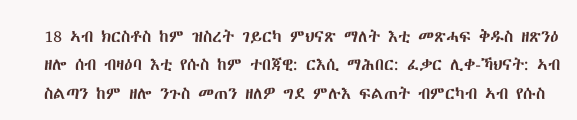18 ኣብ ክርስቶስ ከም ዝስረት ገይርካ ምህናጽ ማለት እቲ መጽሓፍ ቅዱስ ዘጽንዕ ዘሎ ሰብ ብዛዕባ እቲ የሱስ ከም ተበጃዊ: ርእሲ ማሕበር: ፈቃር ሊቀ-ኻህናት: ኣብ ስልጣን ከም ዘሎ ንጉስ መጠን ዘለዎ ግደ ምሉእ ፍልጠት ብምርካብ ኣብ የሱስ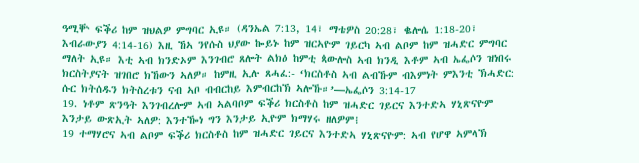ዓሚቝ ፍቕሪ ከም ዝህልዎ ምግባር ኢዩ። (ዳንኤል 7:13, 14፣ ማቴዎስ 20:28፣ ቈሎሴ 1:18-20፣ እብራውያን 4:14-16) እዚ ኸኣ ንየሱስ ህያው ኰይኑ ከም ዝርኣዮም ገይርካ ኣብ ልቦም ከም ዝሓድር ምግባር ማለት ኢዩ። እቲ ኣብ ክንድኦም እንገብሮ ጸሎት ልክዕ ከምቲ ጳውሎስ ኣብ ክንዲ እቶም ኣብ ኤፌሶን ዝነበሩ ክርስትያናት ዝገበሮ ክኸውን ኣለዎ። ከምዚ ኢሉ ጸሓፈ:- ‘ክርስቶስ ኣብ ልብኹም ብእምነት ምእንቲ ኽሓድር: ሱር ክትሰዱን ክትስረቱን ናብ ኣቦ ብብርከይ እምብርከኽ ኣሎኹ።’—ኤፌሶን 3:14-17
19. ነቶም ጽንዓት እንገብረሎም ኣብ ኣልባቦም ፍቕሪ ክርስቶስ ከም ዝሓድር ገይርና እንተድኣ ሃኒጽናዮም እንታይ ውጽኢት ኣለዎ: እንተዀነ ግን እንታይ ኢዮም ክማሃሩ ዘለዎም፧
19 ተማሃሮና ኣብ ልቦም ፍቕሪ ክርስቶስ ከም ዝሓድር ገይርና እንተድኣ ሃኒጽናዮም: ኣብ የሆዋ ኣምላኽ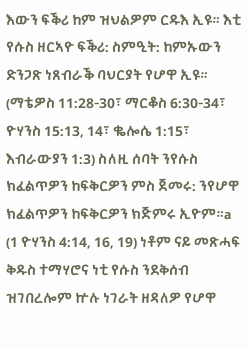እውን ፍቕሪ ከም ዝህልዎም ርዱእ ኢዩ። እቲ የሱስ ዘርኣዮ ፍቕሪ: ስምዒት: ከምኡውን ድንጋጽ ነጸብራቕ ባህርያት የሆዋ ኢዩ። (ማቴዎስ 11:28-30፣ ማርቆስ 6:30-34፣ ዮሃንስ 15:13, 14፣ ቈሎሴ 1:15፣ እብራውያን 1:3) ስለዚ ሰባት ንየሱስ ክፈልጥዎን ከፍቅርዎን ምስ ጀመሩ: ንየሆዋ ክፈልጥዎን ከፍቅርዎን ክጅምሩ ኢዮም።a (1 ዮሃንስ 4:14, 16, 19) ነቶም ናይ መጽሓፍ ቅዱስ ተማሃሮና ነቲ የሱስ ንደቅሰብ ዝገበረሎም ኵሉ ነገራት ዘዳለዎ የሆዋ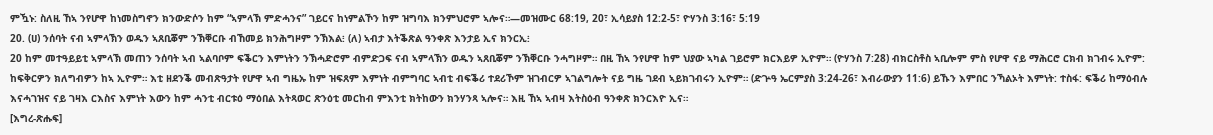ምዃኑ: ስለዚ ኸኣ ንየሆዋ ከነመስግኖን ክንውድሶን ከም “ኣምላኽ ምድሓንና” ገይርና ከነምልኾን ከም ዝግባእ ክንምህሮም ኣሎና።—መዝሙር 68:19, 20፣ ኢሳይያስ 12:2-5፣ ዮሃንስ 3:16፣ 5:19
20. (ሀ) ንሰባት ናብ ኣምላኽን ወዱን ኣጸቢቖም ንኽቐርቡ ብኸመይ ክንሕግዞም ንኽእል፧ (ለ) ኣብታ እትቕጽል ዓንቀጽ እንታይ ኢና ክንርኢ፧
20 ከም መተዓይይቲ ኣምላኽ መጠን ንሰባት ኣብ ኣልባቦም ፍቕርን እምነትን ንኽሓድሮም ብምድጋፍ ናብ ኣምላኽን ወዱን ኣጸቢቖም ንኽቐርቡ ንሓግዞም። በዚ ኸኣ ንየሆዋ ከም ህያው ኣካል ገይሮም ክርእይዎ ኢዮም። (ዮሃንስ 7:28) ብክርስቶስ ኣቢሎም ምስ የሆዋ ናይ ማሕርሮ ርክብ ክገብሩ ኢዮም: ከፍቅርዎን ክለግብዎን ከኣ ኢዮም። እቲ ዘደንቕ መብጽዓታት የሆዋ ኣብ ግዜኡ ከም ዝፍጸም እምነት ብምግባር ኣብቲ ብፍቕሪ ተደሪኾም ዝገብርዎ ኣገልግሎት ናይ ግዜ ገደብ ኣይክገብሩን ኢዮም። (ድጕዓ ኤርምያስ 3:24-26፣ እብራውያን 11:6) ይኹን እምበር ንኻልኦት እምነት: ተስፋ: ፍቕሪ ከማዕብሉ እናሓገዝና ናይ ገዛእ ርእስና እምነት እውን ከም ሓንቲ ብርቱዕ ማዕበል እትጻወር ጽንዕቲ መርከብ ምእንቲ ክትከውን ክንሃንጻ ኣሎና። እዚ ኸኣ ኣብዛ እትስዕብ ዓንቀጽ ክንርእዮ ኢና።
[እግረ-ጽሑፍ]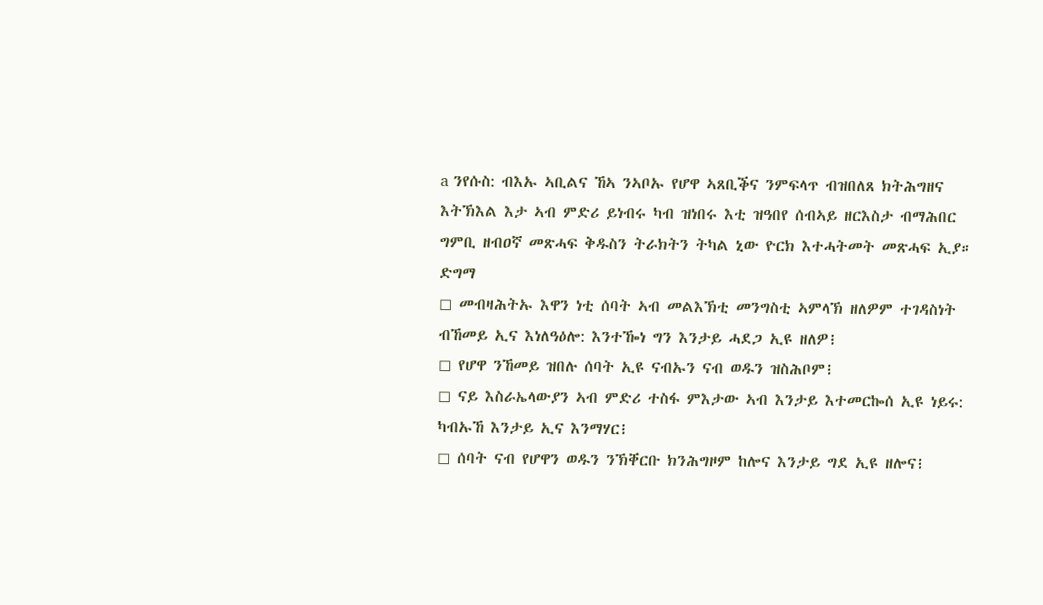a ንየሱስ: ብእኡ ኣቢልና ኸኣ ንኣቦኡ የሆዋ ኣጸቢቕና ንምፍላጥ ብዝበለጸ ክትሕግዘና እትኽእል እታ ኣብ ምድሪ ይነብሩ ካብ ዝነበሩ እቲ ዝዓበየ ሰብኣይ ዘርእስታ ብማሕበር ግምቢ ዘብዐኛ መጽሓፍ ቅዱስን ትራክትን ትካል ኒው ዮርክ እተሓትመት መጽሓፍ ኢያ።
ድግማ
◻ መብዛሕትኡ እዋን ነቲ ሰባት ኣብ መልእኽቲ መንግስቲ ኣምላኽ ዘለዎም ተገዳስነት ብኸመይ ኢና እነለዓዕሎ: እንተዀነ ግን እንታይ ሓደጋ ኢዩ ዘለዎ፧
◻ የሆዋ ንኸመይ ዝበሉ ሰባት ኢዩ ናብኡን ናብ ወዱን ዝስሕቦም፧
◻ ናይ እስራኤላውያን ኣብ ምድሪ ተስፋ ምእታው ኣብ እንታይ እተመርኰሰ ኢዩ ነይሩ: ካብኡኸ እንታይ ኢና እንማሃር፧
◻ ሰባት ናብ የሆዋን ወዱን ንኽቐርቡ ክንሕግዞም ከሎና እንታይ ግደ ኢዩ ዘሎና፧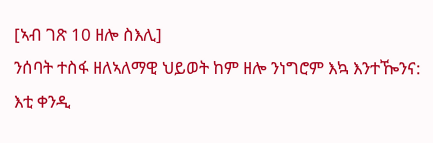[ኣብ ገጽ 10 ዘሎ ስእሊ]
ንሰባት ተስፋ ዘለኣለማዊ ህይወት ከም ዘሎ ንነግሮም እኳ እንተዀንና: እቲ ቀንዲ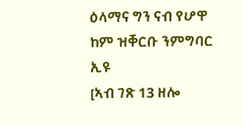ዕላማና ግን ናብ የሆዋ ከም ዝቐርቡ ንምግባር ኢዩ
[ኣብ ገጽ 13 ዘሎ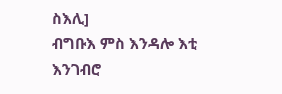ስእሊ]
ብግቡእ ምስ እንዳሎ እቲ እንገብሮ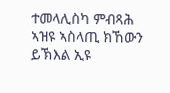ተመላሊስካ ምብጻሕ ኣዝዩ ኣስላጢ ክኸውን ይኽእል ኢዩ